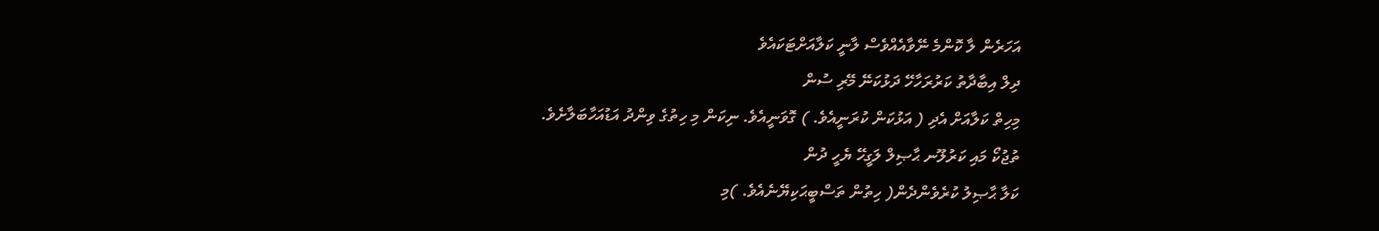އަހަރެން ލާ ކޮންމެ ނޭވާއެއްވެސް ލާނީ ކަލާއަށްޓަކައެވެ
ދިލް އިބާދާތު ކަރުރަހާހޭ ދަޅުކަނޭ މޭރި ސުން
މިހިތް ކަލާއަށް އެދި ( އަޅުކަން ކުރަނީއެވެ. ) ގޮވަނީއެވެ. ނިކަން މި ހިތުގެ ވިންދު އަޑުއަހާބަލާށެވެ.
ތުޖުކޯ މައި ކަރުލޫނ ޙާޞިލް ލަގީހޭ ޔެހީ ދުން
ކަލާ ޙާޞިލު ކުރެވެންދެން( ހިތުން ތަސްބީޙަކިޔޭނެއެވެ. )މި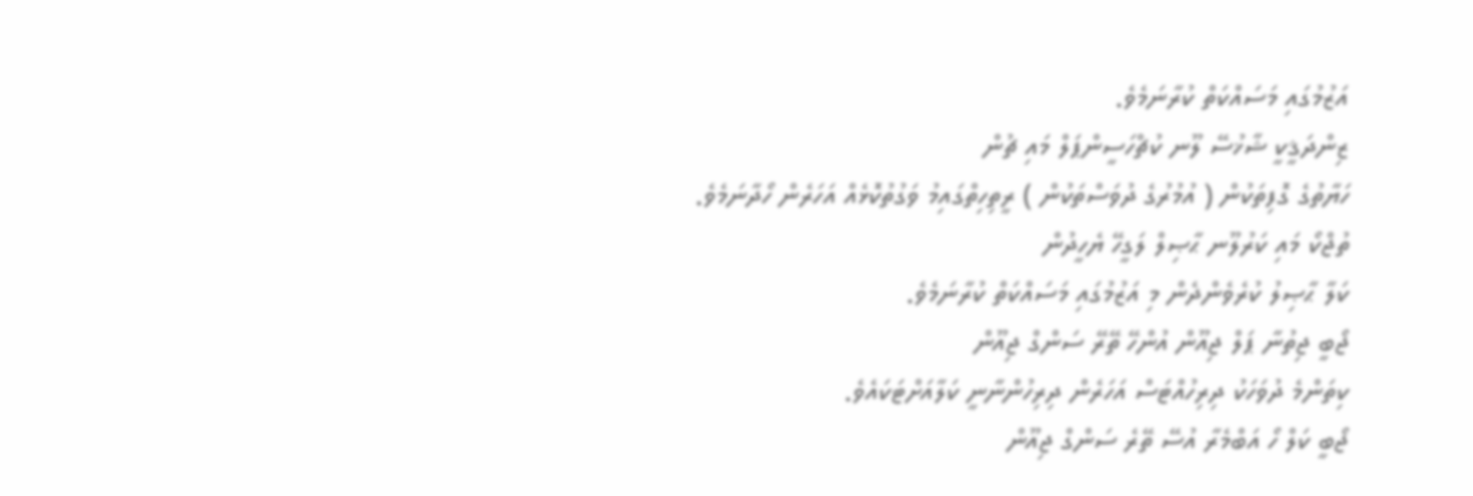އަޒުމުގައި މަސައްކަތް ކުރާނަމެވެ.
ޒިންދަޤީކީ ޝާޚުސޭ ލޫނ ކުޗްހަސީންޕަލް މައި ޗުން
ހަޔާތުގެ ގޮފިތަކުން ( އުމުރުގެ ދުވަސްތަކުން ) ރީތިހިތްގައިމު ވަގުތުކޮޅެއް އަހަރެން ހޯދާނަމެވެ.
ތުޖްކޯ މައި ކަރުލޫނ ޙާޞިލް ލަގީހޭ ޔެހީދުން
ކަލާ ޙާޞިލު ކުރެވެންދެން މި އަޒުމުގައި މަސައްކަތް ކުރާނަމެވެ.
ޖޯބީ ޖިތުނާ ޕަލް ޖިއޫން އުންހޭ ތޭރޭ ސަންގް ޖިއޫން
ކިތަންމެ ދުވަހަކު ދިރިހުއްޓަސް އަހަރެން ދިރިހުންނާނީ ކަލާއަށްޓަކައެވެ.
ޖޯބީ ކަލް ހޯ އަބްމެރާ އުސޭ ތޭރެ ސަންގް ޖިއޫން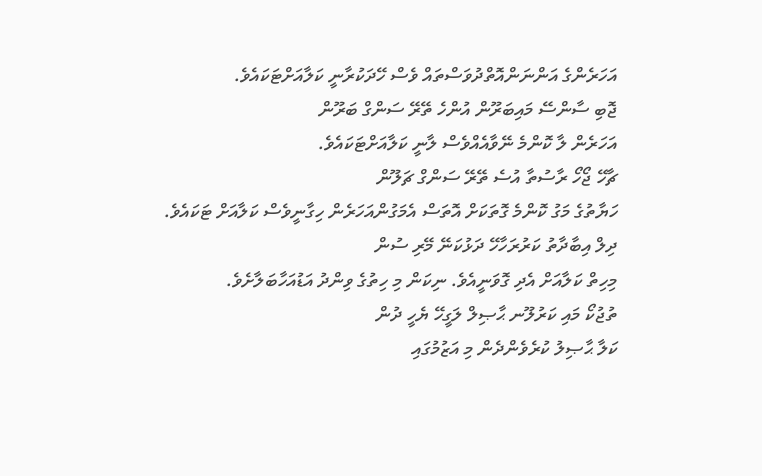އަހަރެންގެ އަންނަންއޮތްދުވަސްތައް ވެސް ހޭދަކުރާނީ ކަލާއަށްޓަކައެވެ.
ޖޮބި ސާންސޭ މައިބަރޫން އުންހެ ތޭރޭ ސަންގް ބަރޫން
އަހަރެން ލާ ކޮންމެ ނޭވާއެއްވެސް ލާނީ ކަލާއަށްޓަކައެވެ.
ޗާހޭ ޖޯހޯ ރާސުތާ އުސެ ތޭރޭ ސަންގް ޗަލޫން
ހަޔާތުގެ މަގު ކޮންމެ ގޮތަކަށް އޮތަސް އެމަގުންއަހަރެން ހިގާނީވެސް ކަލާއަށް ޓަކައެވެ.
ދިލް އިބާދާތު ކަރުރަހާހޭ ދަޅުކަނޭ މޭރި ސުން
މިހިތް ކަލާއަށް އެދި ގޮވަނީއެވެ. ނިކަން މި ހިތުގެ ވިންދު އަޑުއަހާބަލާށެވެ.
ތުޖުކޯ މައި ކަރުލޫނ ޙާޞިލް ލަގީހޭ ޔެހީ ދުން
ކަލާ ޙާޞިލު ކުރެވެންދެން މި އަޒުމުގައި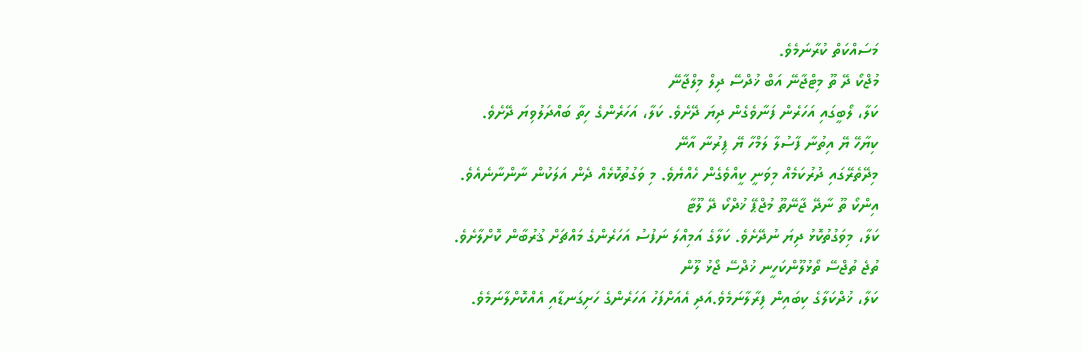މަސައްކަތް ކުރާނަމެވެ.
މުޖްކޯ ދޭ ތޫ މިޓްޖާނޭ އަބް ޚުދްސޭ ދިލް މިލްޖާނޭ
ކަލާ، ލޯބީގައި އަހަރެން ފަނާވެގެން ދިޔަ ދޭށެވެ. ކަލާ، އަހަރެންގެ ހިތާ ބައްދަލުވިޔަ ދޭށެވެ.
ކިޔާހޭ ޔޭ އިތުނާ ފާސުލާ ލަމްހާ ޔޭ ޕިރުނާ އާނޭ
މިދޭތެރޭގައި ދުރުކަމެއް މިވަނީ ކީއްވެގެން ހެއްޔެވެ. މި ވަގުތުކޮޅެއް ދެން އަލަކުން ނާންނާނެއެވެ.
އިންކޯ ތޫ ނާދޭ ޖާނޭތޫ މުޖްޕޭ ޚުދްކޯ ދޭ ލޫޓާ
ކަލާ، މިވަގުތުކޮޅު ދިޔަ ނުދޭށެވެ. ކަލާގެ އަމިއްލަ ނަފުސު އަހަރެންގެ މައްޗަށް ޤުރުބާން ކޮށްލާށެވެ.
ތުޖެ ތުޖްސޭ ތޯޅުލޫންކަހީނ ޚުދްސޭ ޖޯޅު ލޫން
ކަލާ، ޚުދްކަލާގެ ކިބައިން ފިރާލާނަމެވެ.އަދި އެއަށްފަހު އަހަރެންގެ ހަށިގަނޑާއި އެއްކޮށްލާނަމެވެ.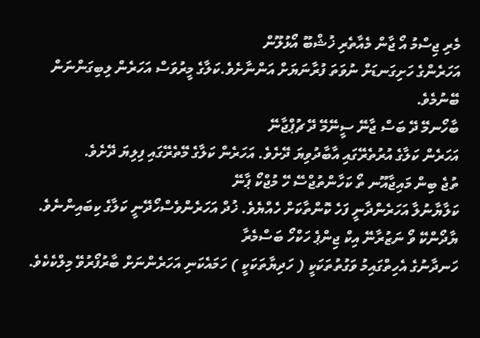މެރި ޖިސްމު އޯ ޖާން މެއާތެރި ޚުޝްބޫ އޯޅުލޫން
އަހަރެންގެ ހަށިގަނޑަށް ނުވަތަ ފުރާނަޔަށް އަންނާށެވެ.ކަލާގެ މީރުވަސް އަހަރެން ލިބިގަންނަން ބޭނުމެވެ.
ބާހޯނމޭ ދޭ ބަސް ޖާނޭ ސީނޭމޭ ދޭ ޗުޕްޖާނޭ
އަހަރެން ކަލާގެ އުރުތެރޭގައި އާބާދުވިޔަ ދޭށެވެ. އަހަރެން ކަލާގެ މޭތެރޭގައި ފިލިޔަ ދޭށެވެ.
ތުޖެ ބިން މައިޖާއޫނ ތޯ ކަހާންތުޖްސޭ ހޭ މުޖްކޯ ޕާނޭ
ކަލާޔާނުލާ އަހަރެންދާނީ ފަހެ ކޮންތާކަށް ހެއްޔެވެ. ޚުދް އަހަރެންވެސްހޯދޭނީ ކަލާގެ ކިބައިންނެވެ.
ޔާދޯންކޭ ވޯ ނަޒުރާނޭ އިކް ޖިންޕެ ހަކްހޯ ބަސްމެރާ
ހަނދާނުގެ އެހިތްގައިމު ވަގުތުތަކަކީ ( ހަދިޔާތަކަކީ ) ހަމައެކަނި އަހަރެންނަށް ބާރުފޯރުވޭ މިލްކެކެވެ.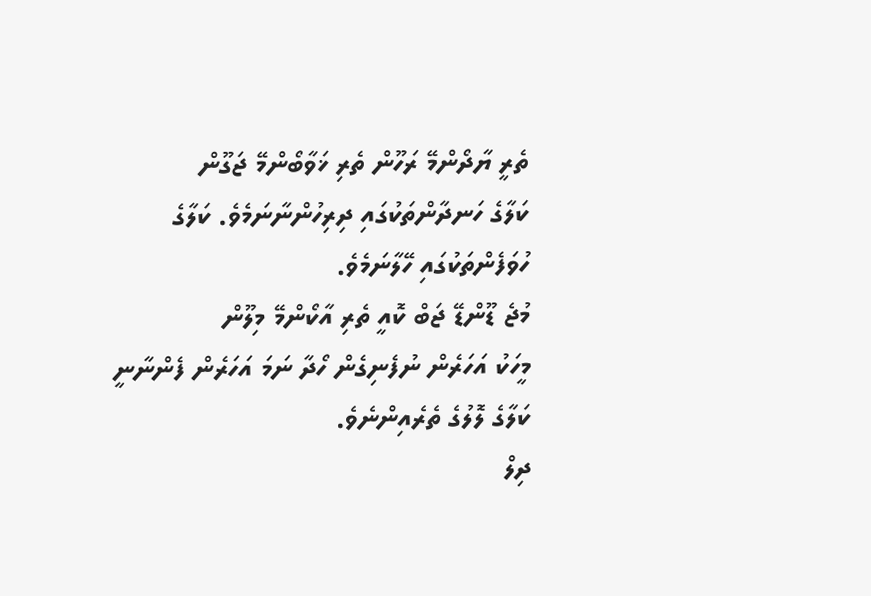ތެރީ ޔާދޯންމޭ ރަހޫން ތެރި ޚަވާބޯންމޭ ޖަގޫން
ކަލާގެ ހަނދާންތަކުގައި ދިރިހުންނާނަމެވެ. ކަލާގެ ހުވަފެންތަކުގައި ހޭލާނަމެވެ.
މުޖެ ޑޫންޑޭ ޖަބް ކޮއީ ތެރި އާކޯންމޭ މިލޫން
މީހަކު އަހަރެން ނުފެނިގެން ހޯދާ ނަމަ އަހަރެން ފެންނާނީ ކަލާގެ ލޮލުގެ ތެރެއިންނެވެ.
ދިލް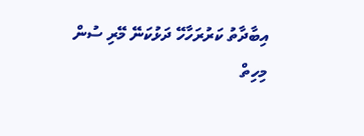އިބާދާތު ކަރުރަހާހޭ ދަޅުކަނޭ މޭރި ސުން
މިހިތް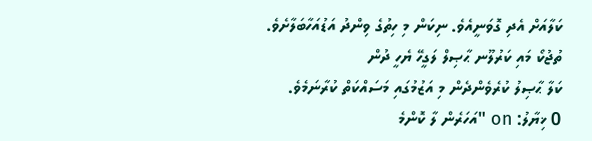ކަލާއަށް އެދި ގޮވަނީއެވެ. ނިކަން މި ހިތުގެ ވިންދު އަޑުއަހާބަލާށެވެ.
ތުޖުކޯ މައި ކަރުލޫނ ޙާޞިލް ލަގީހޭ ޔެހީ ދުން
ކަލާ ޙާޞިލު ކުރެވެންދެން މި އަޒުމުގައި މަސައްކަތް ކުރާނަމެވެ.
0 ޚިޔާލު: on "އަހަރެން ލާ ކޮންމެ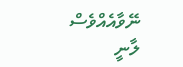ނޭވާއެއްވެސް ލާނީ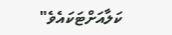ކަލާއަށްޓަކައެވެ"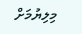މިލިޔުމަށް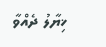ޚިޔާލު ދެއްވާ